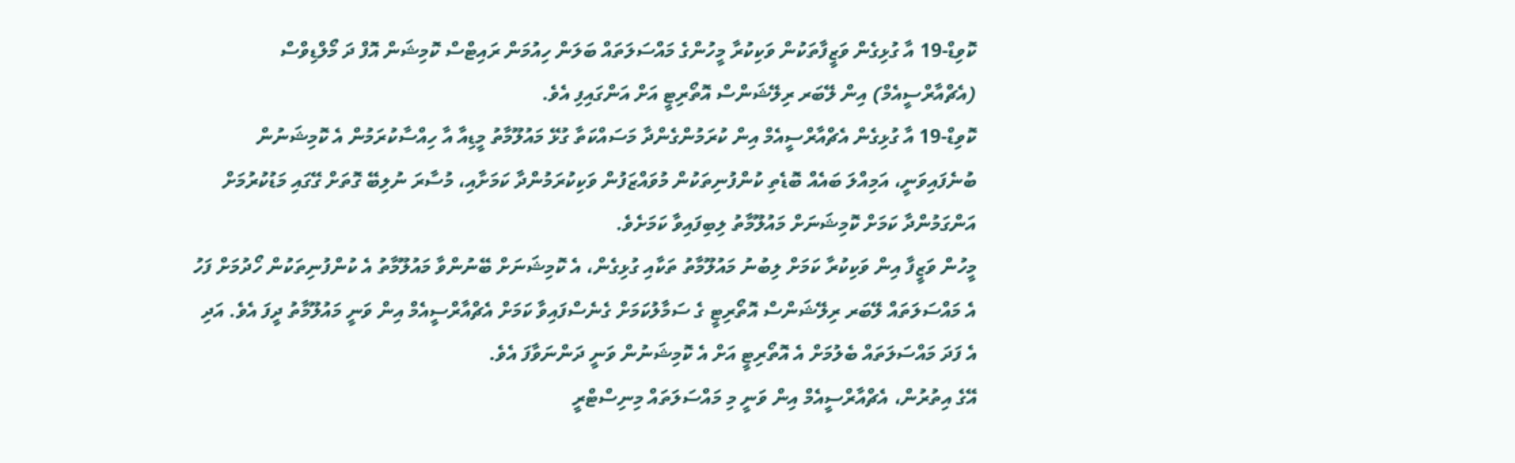ކޮވިޑް-19 އާ ގުޅިގެން ވަޒީފާތަކުން ވަކިކުރާ މީހުންގެ މައްސަލަތައް ބަލަން ހިއުމަން ރައިޓްސް ކޮމިޝަން އޮފް ދަ މޯލްޑިވްސް (އެޗްއާރްސީއެމް) އިން ލޭބަރ ރިލޭޝަންސް އޮތޯރިޓީ އަށް އަންގައިފި އެވެ.
ކޮވިޑް-19 އާ ގުޅިގެން އެޗްއާރްސީއެމް އިން ކުރަމުންގެންދާ މަސައްކަތާ ގުޅޭ މައުލޫމާތު މީޑިއާ އާ ހިއްސާކުރަމުން އެ ކޮމިޝަނުން ބުނެފައިވަނީ، އަމިއްލަ ބައެއް ބޮޑެތި ކުންފުނިތަކުން މުވައްޒަފުން ވަކިކުރަމުންދާ ކަމަށާއި، މުސާރަ ނުލިބޭ ގޮތަށް ގޭގައި މަޑުކުރުމަށް އަންގަމުންދާ ކަމަށް ކޮމިޝަނަށް މައުލޫމާތު ލިބިފައިވާ ކަމަށެވެ.
މީހުން ވަޒީފާ އިން ވަކިކުރާ ކަމަށް ލިބުނު މައުލޫމާތު ތަކާއި ގުޅިގެން، އެ ކޮމިޝަނަށް ބޭނުންވާ މައުލޫމާތު އެ ކުންފުނިތަކުން ހޯދުމަށް ފަހު އެ މައްސަލަތައް ލޭބަރ ރިލޭޝަންސް އޮތޯރިޓީ ގެ ސަމާލުކަމަށް ގެނެސްފައިވާ ކަމަށް އެޗްއާރްސީއެމް އިން ވަނީ މައުލޫމާތު ދީފަ އެވެ. އަދި އެ ފަދަ މައްސަލަތައް ބެލުމަށް އެ އޮތޯރިޓީ އަށް އެ ކޮމިޝަނުން ވަނީ ދަންނަވާފަ އެވެ.
އޭގެ އިތުރުން، އެޗްއާރްސީއެމް އިން ވަނީ މި މައްސަލަތައް މިނިސްޓްރީ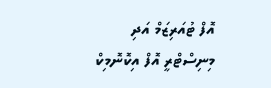އޮފް ޓުއަރިޒަމް އަދި މިނިސްޓްރީ އޮފް އިކޮނޮމިކް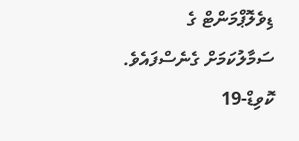ޑިވެލޮޕްމަންޓް ގެ ސަމާލުކަމަށް ގެނެސްފައެވެ.
ކޮވިޑް-19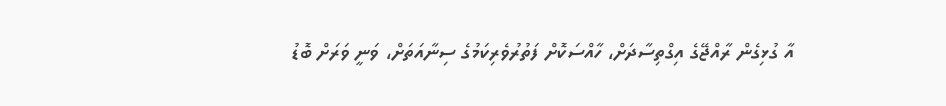އާ ގުޅިގެން ރާއްޖޭގެ އިގްތިސާދަށް، ހާއްސަކޮށް ފަތުރުވެރިކަމުގެ ސިނާއަތަށް، ވަނީ ވަރަށް ބޮޑު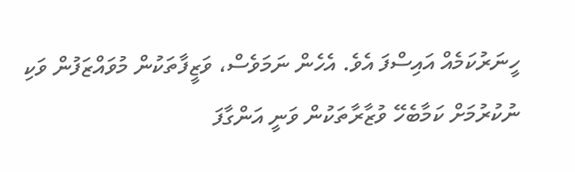ހީނަރުކަމެއް އައިސްފަ އެވެ. އެހެން ނަމަވެސް، ވަޒީފާތަކުން މުވައްޒަފުން ވަކި ނުކުރުމަށް ކަމާބެހޭ ވުޒާރާތަކުން ވަނީ އަންގާފަ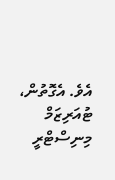އެވެ. އެގޮތުން، ޓުއަރިޒަމް މިނިސްޓްރީ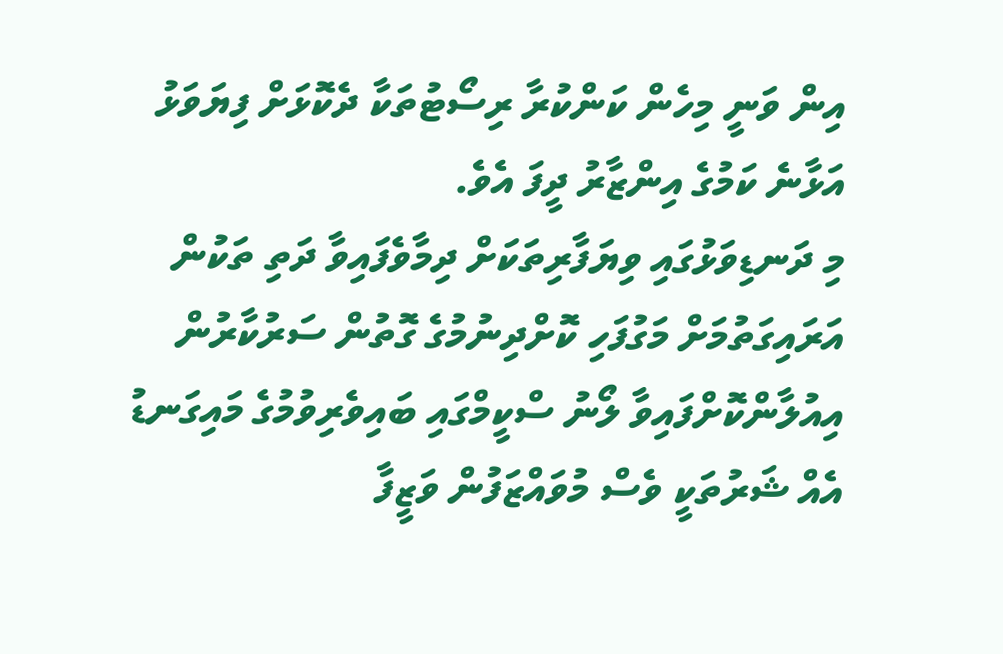އިން ވަނީ މިހެން ކަންކުރާ ރިސޯޓުތަކާ ދެކޮޅަށް ފިޔަވަޅު އަޅާނެ ކަމުގެ އިންޒާރު ދީފަ އެވެ.
މި ދަނޑިވަޅުގައި ވިޔަފާރިތަކަށް ދިމާވެފައިވާ ދަތި ތަކުން އަރައިގަތުމަށް މަގުފަހި ކޮށްދިނުމުގެ ގޮތުން ސަރުކާރުން އިއުލާންކޮށްފައިވާ ލޯނު ސްކީމްގައި ބައިވެރިވުމުގެ މައިގަނޑު އެއް ޝަރުތަކީ ވެސް މުވައްޒަފުން ވަޒީފާ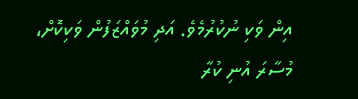އިން ވަކި ނުކުރުމެވެ. އަދި މުވައްޒަފުން ވަކިކޮށް، މުސާރަ އުނި ކުރާ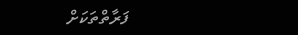ފަރާތްތަކަށް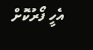އެހީ ފޯރުކޮށް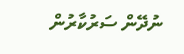ނުދޭން ސަރުކާރުން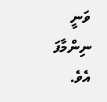ވަނީ ނިންމާފަ އެވެ.